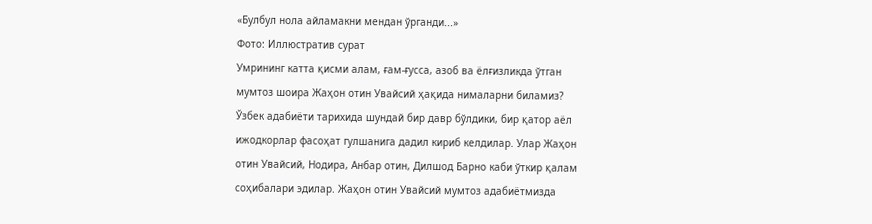«Булбул нола айламакни мендан ўрганди...»
Фото: Иллюстратив cурат
Умрининг катта қисми алам, ғам-ғусса, азоб ва ёлғизликда ўтган мумтоз шоира Жаҳон отин Увайсий ҳақида нималарни биламиз?
Ўзбек адабиёти тарихида шундай бир давр бўлдики, бир қатор аёл ижодкорлар фасоҳат гулшанига дадил кириб келдилар. Улар Жаҳон отин Увайсий, Нодира, Анбар отин, Дилшод Барно каби ўткир қалам соҳибалари эдилар. Жаҳон отин Увайсий мумтоз адабиётмизда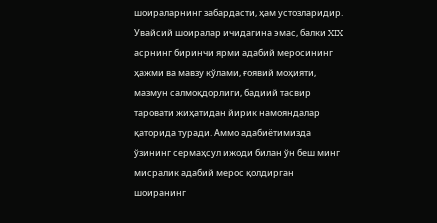шоираларнинг забардасти, ҳам устозларидир.
Увайсий шоиралар ичидагина эмас, балки XIX асрнинг биринчи ярми адабий меросининг ҳажми ва мавзу кўлами, ғоявий моҳияти, мазмун салмоқдорлиги, бадиий тасвир таровати жиҳатидан йирик намояндалар қаторида туради. Аммо адабиётимизда ўзининг сермаҳсул ижоди билан ўн беш минг мисралик адабий мерос қолдирган шоиранинг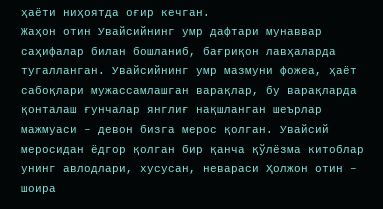ҳаёти ниҳоятда оғир кечган.
Жаҳон отин Увайсийнинг умр дафтари мунаввар саҳифалар билан бошланиб, бағриқон лавҳаларда тугалланган. Увайсийнинг умр мазмуни фожеа, ҳаёт сабоқлари мужассамлашган варақлар, бу варақларда қонталаш ғунчалар янглиғ нақшланган шеърлар мажмуаси – девон бизга мерос қолган. Увайсий меросидан ёдгор қолган бир қанча қўлёзма китоблар унинг авлодлари, хусусан, невараси Ҳолжон отин – шоира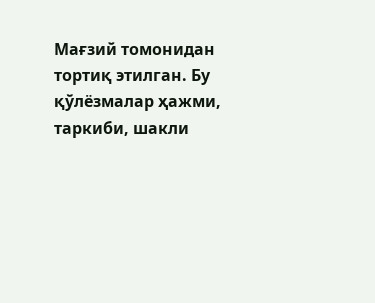Мағзий томонидан тортиқ этилган. Бу қўлёзмалар ҳажми, таркиби, шакли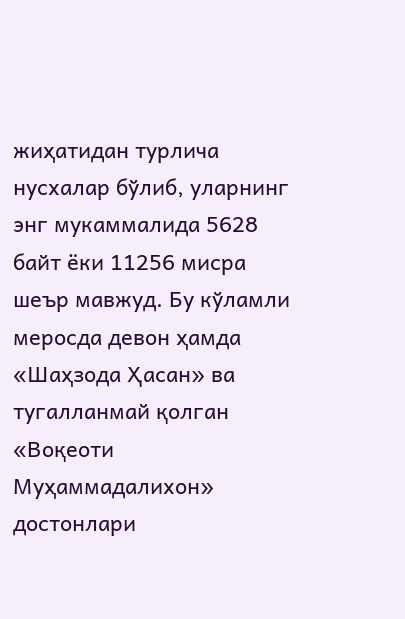жиҳатидан турлича нусхалар бўлиб, уларнинг энг мукаммалида 5628 байт ёки 11256 мисра шеър мавжуд. Бу кўламли меросда девон ҳамда «Шаҳзода Ҳасан» ва тугалланмай қолган «Воқеоти Муҳаммадалихон» достонлари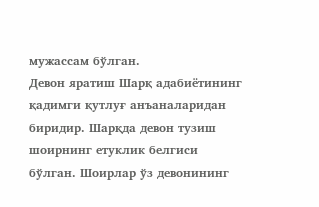мужассам бўлган.
Девон яратиш Шарқ адабиётининг қадимги қутлуғ анъаналаридан биридир. Шарқда девон тузиш шоирнинг етуклик белгиси бўлган. Шоирлар ўз девонининг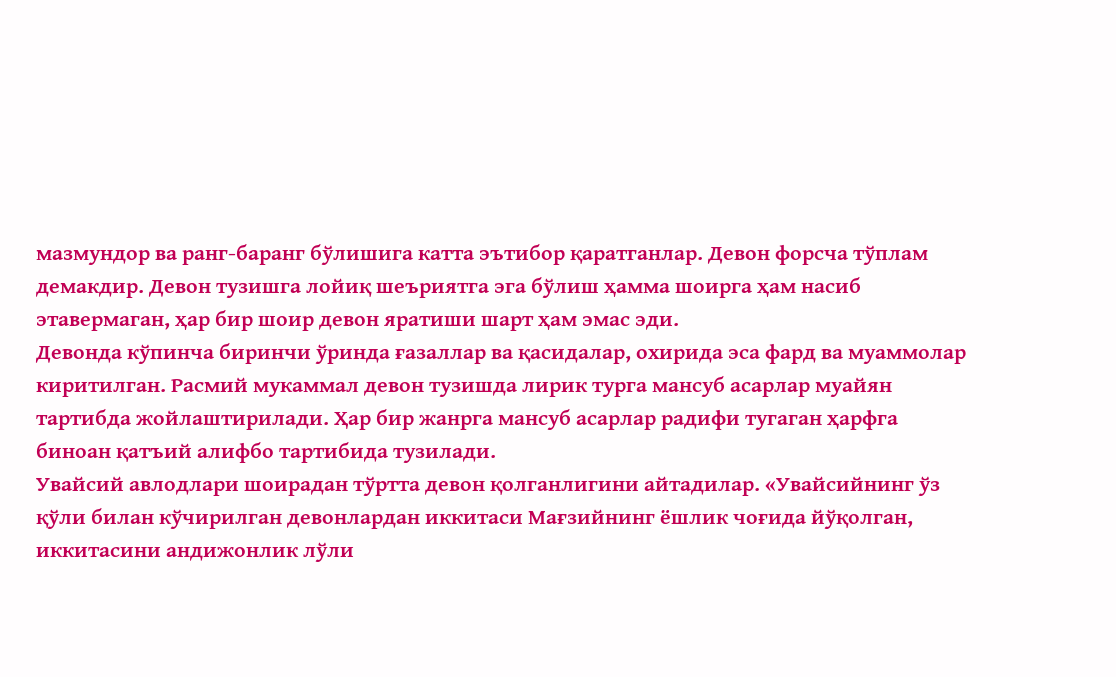мазмундор ва ранг-баранг бўлишига катта эътибор қаратганлар. Девон форсча тўплам демакдир. Девон тузишга лойиқ шеъриятга эга бўлиш ҳамма шоирга ҳам насиб этавермаган, ҳар бир шоир девон яратиши шарт ҳам эмас эди.
Девонда кўпинча биринчи ўринда ғазаллар ва қасидалар, охирида эса фард ва муаммолар киритилган. Расмий мукаммал девон тузишда лирик турга мансуб асарлар муайян тартибда жойлаштирилади. Ҳар бир жанрга мансуб асарлар радифи тугаган ҳарфга биноан қатъий алифбо тартибида тузилади.
Увайсий авлодлари шоирадан тўртта девон қолганлигини айтадилар. «Увайсийнинг ўз қўли билан кўчирилган девонлардан иккитаси Мағзийнинг ёшлик чоғида йўқолган, иккитасини андижонлик лўли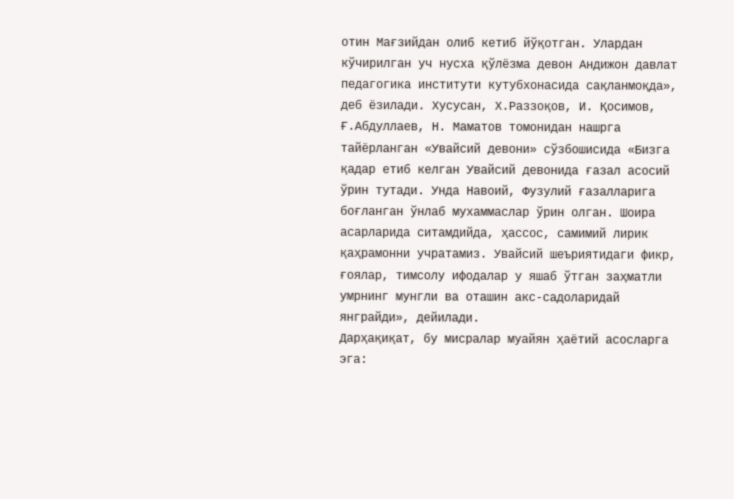отин Мағзийдан олиб кетиб йўқотган. Улардан кўчирилган уч нусха қўлёзма девон Андижон давлат педагогика институти кутубхонасида сақланмоқда», деб ёзилади. Хусусан, Х.Раззоқов, И. Қосимов, Ғ.Абдуллаев, Н. Маматов томонидан нашрга тайёрланган «Увайсий девони» сўзбошисида «Бизга қадар етиб келган Увайсий девонида ғазал асосий ўрин тутади. Унда Навоий, Фузулий ғазалларига боғланган ўнлаб мухаммаслар ўрин олган. Шоира асарларида ситамдийда, ҳассос, самимий лирик қаҳрамонни учратамиз. Увайсий шеъриятидаги фикр, ғоялар, тимсолу ифодалар у яшаб ўтган заҳматли умрнинг мунгли ва оташин акс-садоларидай янграйди», дейилади.
Дарҳақиқат, бу мисралар муайян ҳаётий асосларга эга: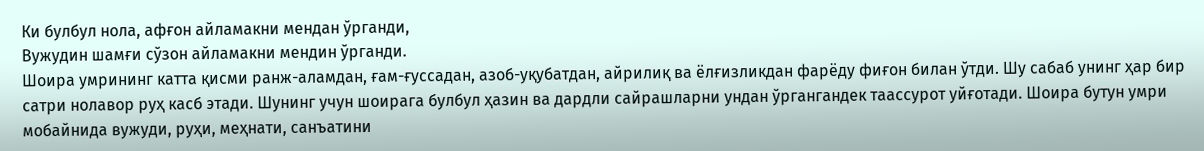Ки булбул нола, афғон айламакни мендан ўрганди,
Вужудин шамғи сўзон айламакни мендин ўрганди.
Шоира умрининг катта қисми ранж-аламдан, ғам-ғуссадан, азоб-уқубатдан, айрилиқ ва ёлғизликдан фарёду фиғон билан ўтди. Шу сабаб унинг ҳар бир сатри нолавор руҳ касб этади. Шунинг учун шоирага булбул ҳазин ва дардли сайрашларни ундан ўргангандек таассурот уйғотади. Шоира бутун умри мобайнида вужуди, руҳи, меҳнати, санъатини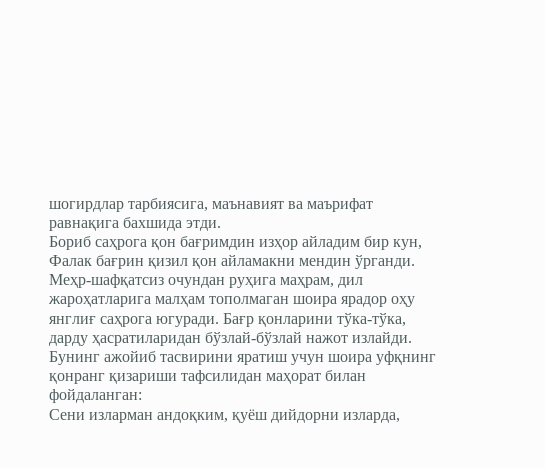шогирдлар тарбиясига, маънавият ва маърифат равнақига бахшида этди.
Бориб саҳрога қон бағримдин изҳор айладим бир кун,
Фалак бағрин қизил қон айламакни мендин ўрганди.
Меҳр-шафқатсиз очундан руҳига маҳрам, дил жароҳатларига малҳам тополмаган шоира ярадор оҳу янглиғ саҳрога югуради. Бағр қонларини тўка-тўка, дарду ҳасратиларидан бўзлай-бўзлай нажот излайди. Бунинг ажойиб тасвирини яратиш учун шоира уфқнинг қонранг қизариши тафсилидан маҳорат билан фойдаланган:
Сени изларман андоқким, қуёш дийдорни изларда,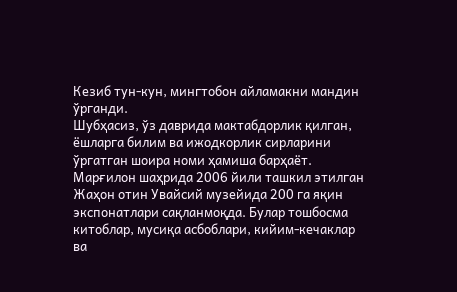Кезиб тун-кун, мингтобон айламакни мандин ўрганди.
Шубҳасиз, ўз даврида мактабдорлик қилган, ёшларга билим ва ижодкорлик сирларини ўргатган шоира номи ҳамиша барҳаёт. Марғилон шаҳрида 2006 йили ташкил этилган Жаҳон отин Увайсий музейида 200 га яқин экспонатлари сақланмоқда. Булар тошбосма китоблар, мусиқа асбоблари, кийим-кечаклар ва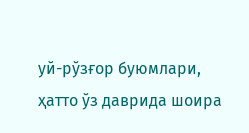уй-рўзғор буюмлари, ҳатто ўз даврида шоира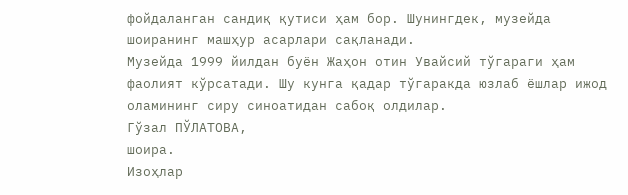фойдаланган сандиқ қутиси ҳам бор. Шунингдек, музейда шоиранинг машҳур асарлари сақланади.
Музейда 1999 йилдан буён Жаҳон отин Увайсий тўгараги ҳам фаолият кўрсатади. Шу кунга қадар тўгаракда юзлаб ёшлар ижод оламининг сиру синоатидан сабоқ олдилар.
Гўзал ПЎЛАТОВА,
шоира.
Изоҳлар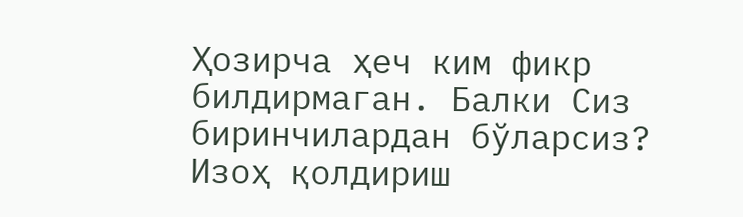Ҳозирча ҳеч ким фикр билдирмаган. Балки Сиз биринчилардан бўларсиз?
Изоҳ қолдириш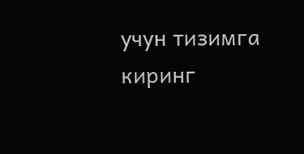учун тизимга киринг